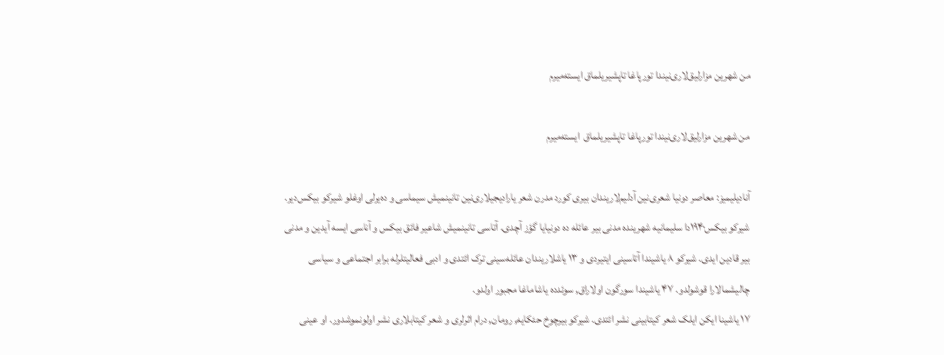من شهرین مزارلیق‌لاری‌نیندا تورپاغا تاپشیریلماق ایسته‌میرم

من شهرین مزارلیق‌لاری‌نیندا تورپاغا تاپشیریلماق  ایسته‌میرم

آنادیلیمیز: معاصر دونیا شعری‌نین آدلیم‌لاریندان بیری کورد مدرن شعر یارادیجیلاری‌نین تانینمیش سیماسی و ده‌یرلی اوغلو شیرکو بیکس‌دیر.
شیرکو بیکس۱۹۴۰دا سلیمانیه شهرینده مدنی بیر عائله ده دونیایا گؤز آچدی. آتاسی تانینمیش شاعیر فائق بیکس‌ و آناسی ایسه آیدین و مدنی بیر قادین ایدی. شیرکو ۸ یاشیندا آتاسینی ایتیردی و ۱۳ یاشلاریندان عائله‌سینی ترک ائتدی و ادبی فعالیتلرله برابر اجتماعی و سیاسی چالیشمالارا قوشولدو. ۴۷ یاشیندا سورگون اولاراق, سوئدده یاشاماغا مجبور اولدو.
۱۷ یاشینا ایکن ایلک شعر کیتابینی نشر ائتدی. شیرکو بیرچوخ حئکایه, رومان, درام اثرلری و شعر کیتابلاری نشر اولونموشدور. او عینی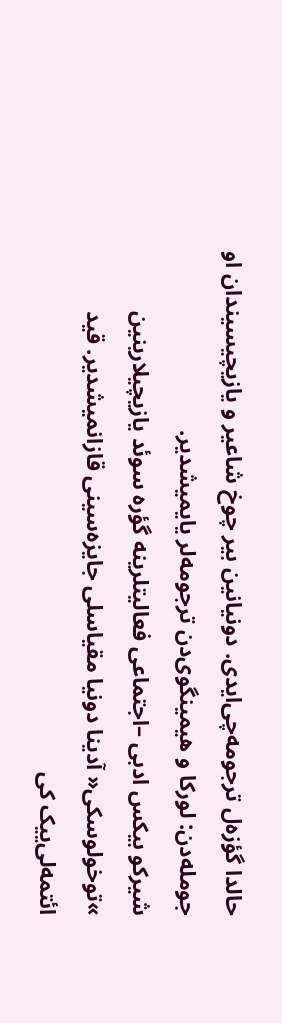حالدا گؤزه‌ل ترجومه‌چی‌ایدی. دونیانین بیر چوخ شاعیر و یازیچیسیندان او جومله‌دن: لورکا و هیمینگوی‌دن ترجومه‌لر یایمیشدیر.
شیرکو بیکس ادبی –اجتماعی فعالیتلرینه گؤره سوئد یازیچیلارینین »توخولوسکی« آدینا دونیا مقیاسلی جایزه‌سینی قازانمیشدیر. قید ائتمه‌لی‌ییک کی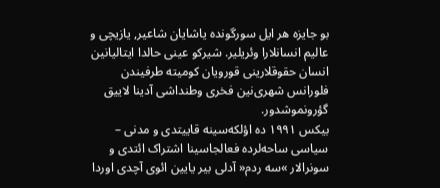بو جایزه هر ایل سورگونده یاشایان شاعیر, یازیچی و عالیم انسانلارا وئریلیر. شیرکو عینی حالدا ایتالیانین انسان حقوقلارینی قورویان کومیته طرفیندن فلورانس شهری‌نین فخری وطنداشی آدینا لاییق گؤرونموشدور.
بیکس ۱۹۹۱ ده اؤلکه‌سینه قاییتدی و مدنی – سیاسی ساحه‌لرده فعالجاسینا اشتراک ائتدی و سونرالار »سه ردم« آدلی بیر یایین ائوی آچدی اوردا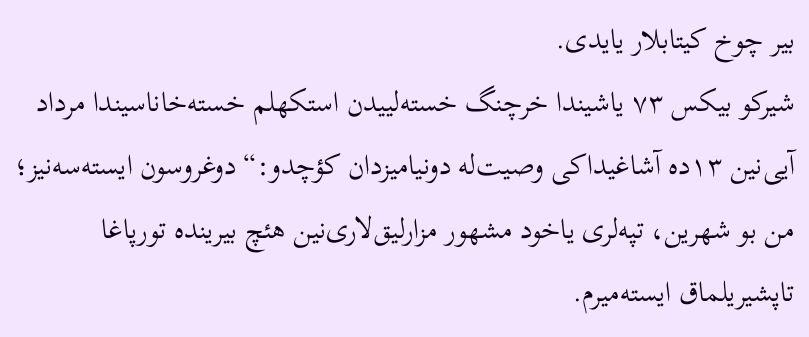بیر چوخ کیتابلار یایدی.
شیرکو بیکس ۷۳ یاشیندا خرچنگ خسته‌لییدن استکهلم خسته‌خاناسیندا مرداد آیی‌نین ۱۳ده آشاغیداکی وصیت‌له دونیامیزدان کؤچدو:“ دوغروسون ایسته‌سه‌نیز؛ من بو شهرین، تپه‌لری یاخود مشهور مزارلیق‌لاری‌نین هئچ بیرینده تورپاغا تاپشیریلماق ایسته‌میرم.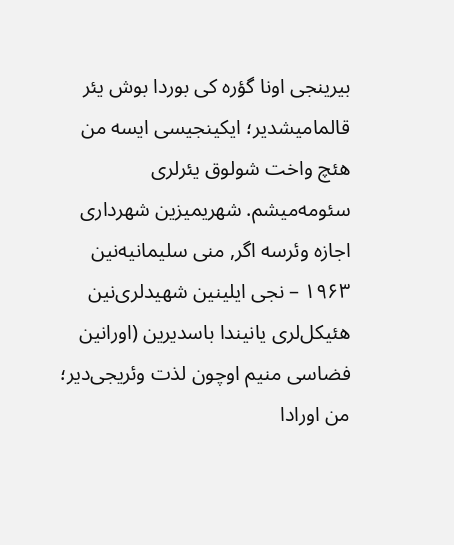بیرینجی اونا گؤره کی بوردا بوش یئر قالمامیشدیر؛ ایکینجیسی ایسه من هئچ واخت شولوق یئرلری سئومه‌میشم. شهریمیزین شهرداری اجازه وئرسه اگر, منی سلیمانیه‌نین ۱۹۶۳ – نجی ایلینین شهیدلری‌نین هئیکل‌لری یانیندا باسدیرین (اورانین فضاسی منیم اوچون لذت وئریجی‌دیر؛ من اورادا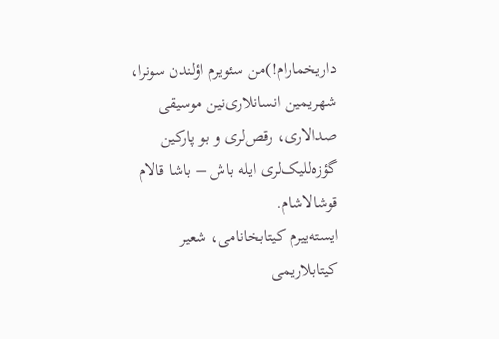داریخمارام!)من سئویرم اؤلندن سونرا، شهریمین انسانلاری‌نین موسیقی صدالاری، رقص‌لری و بو پارکین گؤزه‌للیک‌لری ایله باش – باشا قالام قوشالاشام.
ایسته‌ییرم کیتابخانامی، شعیر کیتابلاریمی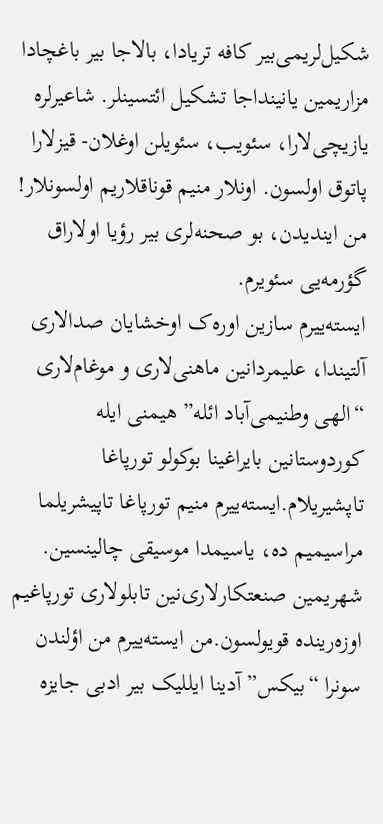شکیل‌لریمی‌بیر کافه تریادا، بالاجا بیر باغچادا مزاریمین یانینداجا تشکیل ائتسینلر. شاعیرلره یازیچی‌لارا، سئویب، سئویلن اوغلان- قیزلارا پاتوق اولسون. اونلار منیم قوناقلاریم اولسونلار! من ایندیدن، بو صحنه‌لری بیر رؤیا اولاراق گؤرمه‌یی سئویرم.
ایسته‌ییرم سازین اوره‌ک اوخشایان صدالاری آلتیندا، علیمردانین ماهنی‌لاری و موغام‌لاری “الهی وطنیمی‌آباد ائله” هیمنی ایله کوردوستانین بایراغینا بوکولو تورپاغا تاپشیریلام.ایسته‌ییرم منیم تورپاغا تاپیشریلما مراسیمیم ده، یاسیمدا موسیقی چالینسین. شهریمین صنعتکارلاری‌نین تابلو‌لاری تورپاغیم اوزه‌رینده قویولسون.من ایسته‌ییرم من اؤلندن سونرا “بیکس” آدینا ایللیک بیر ادبی جایزه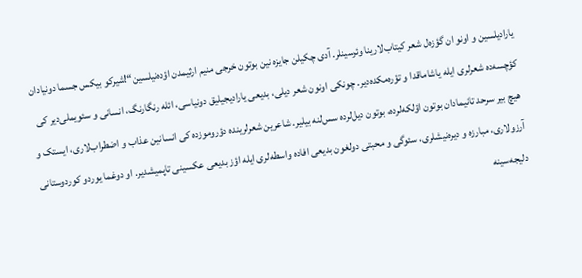یارادیلسین و اونو ان گؤزه‌ل شعر کیتاب‌لارینا وئرسینلر. آدی چکیلن جایزه ‌نین بوتون خرجی منیم ارثیمدن اؤده‌نیلسین“!شیرکو بیکس جسما دونیادان کؤچسه‌ده شعرلری ایله یاشاماقدا و تؤره‌مکده‌دیر. چونکی اونون شعر دیلی، بدیعی یارادیجیلیق دونیاسی، ائله رنگارنگ، انسانی و سئویملی‌دیر کی هیچ بیر سرحد تانیمادان بوتون اؤلکه‌لرده، بوتون دیل‌لرده سس‌لنه بیلیر. شاعرین شعرلرینده دؤروموزده کی انسانین عذاب و اضطراب‌لاری، ایستک و آرزولاری، مبارزه و دیره‌نیشلری، سئوگی و محبتی دولغون بدیعی افاده واسطه‌لری ایله اؤز بدیعی عکسینی تاپمیشدیر. او دوغما یوردو کوردوستانی دلیجه‌سینه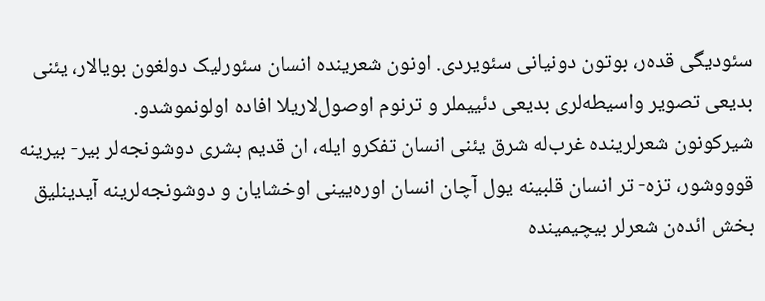سئودیگی قده‌ر، بوتون دونیانی سئویردی. اونون شعرینده انسان سئورلیک دولغون بویالار، یئنی بدیعی تصویر واسیطه‌لری بدیعی دئییملر و ترنوم اوصول‌لاریلا افاده اولونموشدو.
شیرکونون شعرلرینده غرب‌له شرق یئنی انسان تفکرو ایله، ان قدیم بشری دوشونجه‌لر بیر- بیرینه قوووشور، تزه- تر انسان قلبینه یول آچان انسان اوره‌یینی اوخشایان و دوشونجه‌لرینه آیدینلیق بخش ائده‌ن شعرلر بیچیمینده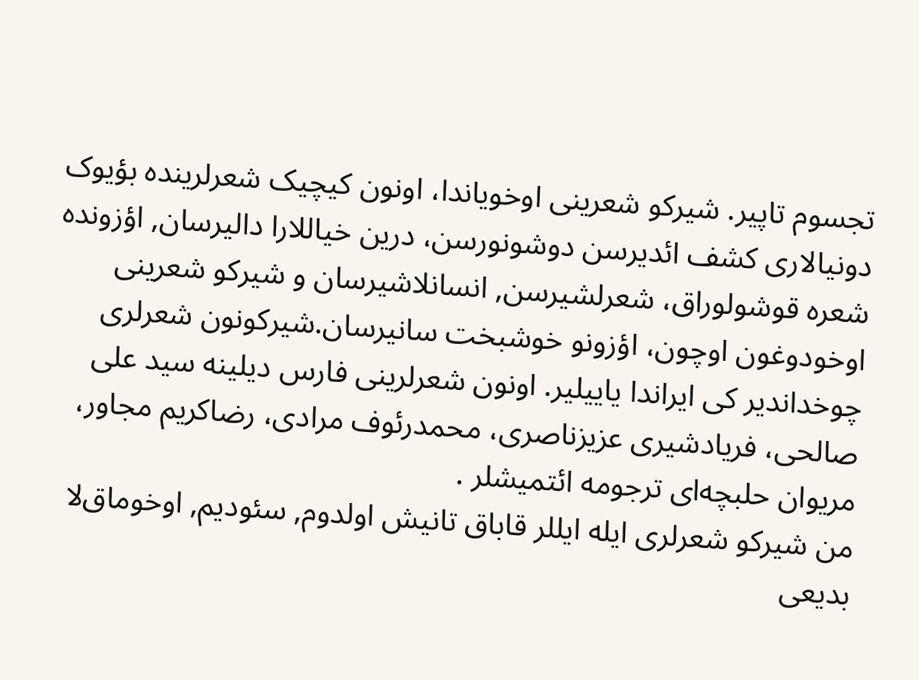تجسوم تاپیر. شیرکو شعرینی اوخویاندا، اونون کیچیک شعرلرینده بؤیوک دونیالاری کشف ائدیرسن دوشونورسن، درین خیاللارا دالیرسان, اؤزونده شعره قوشولوراق، شعرلشیرسن, انسانلاشیرسان و شیرکو شعرینی اوخودوغون اوچون، اؤزونو خوشبخت سانیرسان.شیرکونون شعرلری چوخداندیر کی ایراندا یاییلیر. اونون شعرلرینی فارس دیلینه سید علی صالحی، فریادشیری عزیزناصری، محمدرئوف مرادی، رضاکریم مجاور، مریوان حلبچه‌ای ترجومه ائتمیشلر .
من شیرکو شعرلری ایله ایللر قاباق تانیش اولدوم, سئودیم, اوخوماق‌لا بدیعی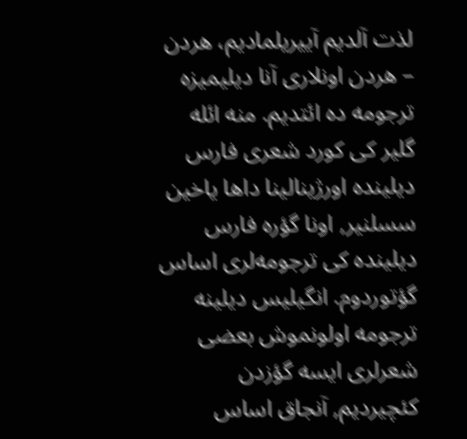لذت آلدیم آییریلمادیم، هردن – هردن اونلاری آنا دیلیمیزه ترجومه ‌ده ائتدیم. منه ائله گلیر کی کورد شعری فارس دیلینده اورژینالینا داها یاخین سسلنیر, اونا گؤره فارس دیلینده کی ترجومه‌لری اساس گؤتوردوم. انگیلیس دیلینه ترجومه اولونموش بعضی شعرلری ایسه گؤزدن کئچیردیم, آنجاق اساس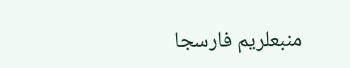منبعلریم فارسجا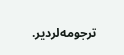ترجومه‌لردیر.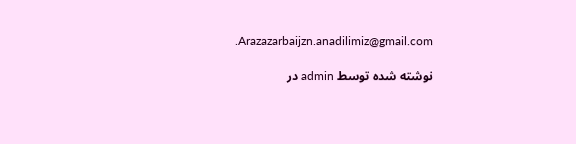.Arazazarbaijzn.anadilimiz@gmail.com

نوشته شده توسط admin در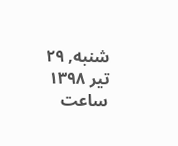شنبه, ۲۹ تیر ۱۳۹۸ ساعت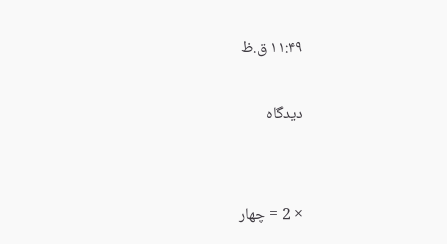۱۱:۴۹ ق.ظ

دیدگاه


× 2 = چهار